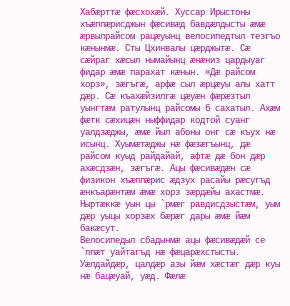Хабæрттæ фæсхохæй. Хуссар Ирыстоны хъæппæрисджын фæсивæд бавдæлдысты æмæ æрвылрайсом рацæуынц велосипедтыл тезгъо кæнынмæ. Сты Цхинвалы цæрджытæ. Сæ сæйраг хæсыл нымайынц æнæниз цардыуаг фидар æмæ парахат кæнын. «Дæ райсом хорз», зæгъгæ, арфæ сыл æрцæуы алы хатт дæр. Сæ къахæйзилгæ цæуæн фæрæзтыл уынгтæм ратулынц райсомы 6 сахатыл. Ахæм фæтк сæхицæн ныффидар кодтой суанг уалдзæджы, æмæ йыл абоны онг сæ къух нæ исынц. Хуымæтæджы нæ фæзæгъынц, дæ райсом куыд райдайай, афтæ дæ бон дæр ахæсдзæн, зæгъгæ. Ацы фæсивæдæн сæ физикон хъæппæрис æдзух расайы рæсугъд æнкъарæнтæм æмæ хорз зæрдæйы ахастмæ. Ныртæккæ уын цы `рмæг равдисдзыстæм, уым дæр уыцы хорзæх бæрæг дары æмæ йæм бакæсут.
Велосипедыл сбадынмæ ацы фæсивæдæй се `ппæт уайтагъд нæ фæцарæхстысты. Уæлдайдæр, цалдæр азы йæм хæстæг дæр куы нæ бацæуай, уæд. Фæлæ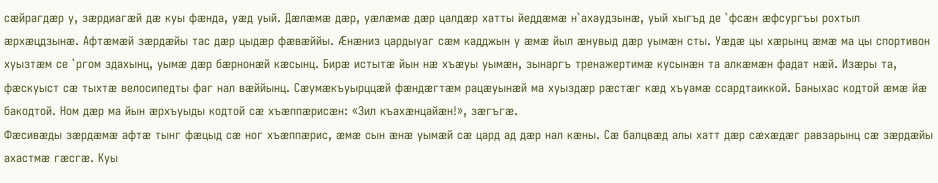сæйрагдæр у, зæрдиагæй дæ куы фæнда, уæд уый. Дæлæмæ дæр, уæлæмæ дæр цалдæр хатты йеддæмæ н`ахаудзынæ, уый хыгъд де `фсæн æфсургъы рохтыл æрхæцдзынæ. Афтæмæй зæрдæйы тас дæр цыдæр фæвæййы. Æнæниз цардыуаг сæм кадджын у æмæ йыл æнувыд дæр уымæн сты. Уæдæ цы хæрынц æмæ ма цы спортивон хуызтæм се `ргом здахынц, уымæ дæр бæрнонæй кæсынц. Бирæ истытæ йын нæ хъæуы уымæн, зынаргъ тренажертимæ кусынæн та алкæмæн фадат нæй. Изæры та, фæскуыст сæ тыхтæ велосипедты фаг нал вæййынц. Сæумæкъуырццæй фæндæгтæм рацæуынæй ма хуыздæр рæстæг кæд хъуамæ ссардтаиккой. Баныхас кодтой æмæ йæ бакодтой. Ном дæр ма йын æрхъуыды кодтой сæ хъæппæрисæн: «Зил къахæнцайæн!», зæгъгæ.
Фæсивæды зæрдæмæ афтæ тынг фæцыд сæ ног хъæппæрис, æмæ сын æнæ уымæй сæ цард ад дæр нал кæны. Сæ балцвæд алы хатт дæр сæхæдæг равзарынц сæ зæрдæйы ахастмæ гæсгæ. Куы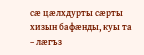сæ цæлхдурты сæрты хизын бафæнды, куы та – лæгъз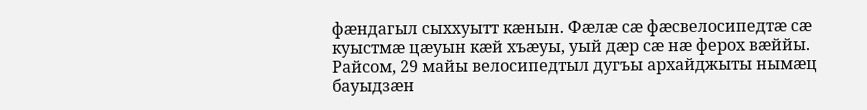фæндагыл сыххуытт кæнын. Фæлæ сæ фæсвелосипедтæ сæ куыстмæ цæуын кæй хъæуы, уый дæр сæ нæ ферох вæййы.
Райсом, 29 майы велосипедтыл дугъы архайджыты нымæц бауыдзæн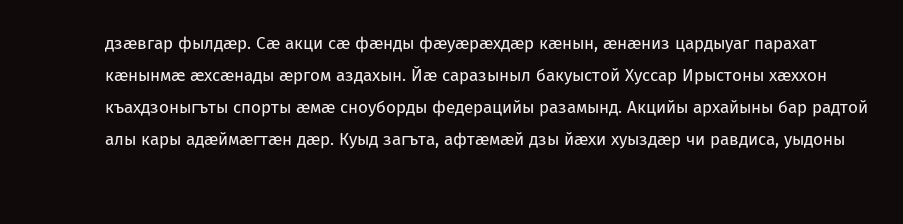дзæвгар фылдæр. Сæ акци сæ фæнды фæуæрæхдæр кæнын, æнæниз цардыуаг парахат кæнынмæ æхсæнады æргом аздахын. Йæ саразыныл бакуыстой Хуссар Ирыстоны хæххон къахдзоныгъты спорты æмæ сноуборды федерацийы разамынд. Акцийы архайыны бар радтой алы кары адæймæгтæн дæр. Куыд загъта, афтæмæй дзы йæхи хуыздæр чи равдиса, уыдоны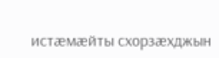истæмæйты схорзæхджын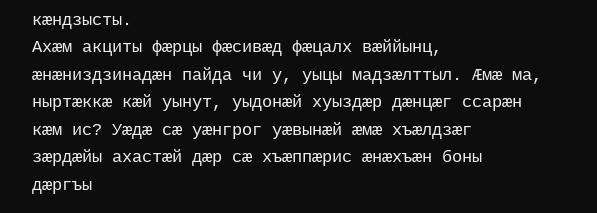кæндзысты.
Ахæм акциты фæрцы фæсивæд фæцалх вæййынц, æнæниздзинадæн пайда чи у, уыцы мадзæлттыл. Æмæ ма, ныртæккæ кæй уынут, уыдонæй хуыздæр дæнцæг ссарæн кæм ис? Уæдæ сæ уæнгрог уæвынæй æмæ хъæлдзæг зæрдæйы ахастæй дæр сæ хъæппæрис æнæхъæн боны дæргъы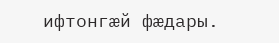ифтонгæй фæдары.